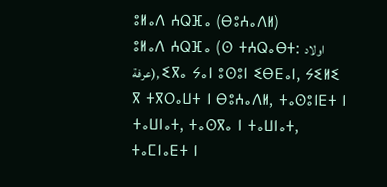ⵓⵍⴰⴷ ⵄⵕⴼⴰ (ⴱⵓⵄⴰⴷⵍ)
ⵓⵍⴰⴷ ⵄⵕⴼⴰ (ⵙ ⵜⵄⵕⴰⴱⵜ: اولاد عرفة), ⵉⴳⴰ ⵢⴰⵏ ⵓⵙⵓⵏ ⵉⴱⴹⴰⵏ, ⵢⵉⵍⵉ ⴳ ⵜⴳⵔⴰⵡⵜ ⵏ ⴱⵓⵄⴰⴷⵍ, ⵜⴰⵙⵓⵏⴹⵜ ⵏ ⵜⴰⵡⵏⴰⵜ, ⵜⴰⵙⴳⴰ ⵏ ⵜⴰⵡⵏⴰⵜ, ⵜⴰⵎⵏⴰⴹⵜ ⵏ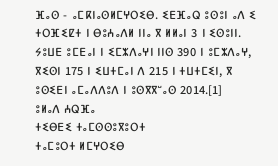ⴼⴰⵙ - ⴰⵎⴽⵏⴰⵙⵍⵎⵖⵔⵉⴱ. ⵉⴹⴼⴰⵕ ⵓⵙⵓⵏ ⴰⴷ ⵉ ⵜⵔⴼⵉⵇⵜ ⵏ ⴱⵓⵄⴰⴷⵍ ⵏⵏⴰ ⴳ ⵍⵍⴰⵏ 3 ⵏ ⵉⵙⵓⵏⵏ. ⵢⵓⵡⴹ ⵓⵎⴹⴰⵏ ⵏ ⵉⵎⵣⴷⴰⵖⵏ ⵏⵏⵙ 390 ⵏ ⵓⵎⵣⴷⴰⵖ, ⴳⵉⵙⵏ 175 ⵏ ⵉⵡⵜⵎⴰⵏ ⴷ 215 ⵏ ⵜⵡⵜⵎⵉⵏ, ⴳ ⵓⵙⵉⴹⵏ ⴰⵎⴰⴷⴷⵓⴷ ⵏ ⵓⵙⴳⴳⵯⴰⵙ 2014.[1]
ⵓⵍⴰⴷ ⵄⵕⴼⴰ
ⵜⵉⴱⴹⵉ ⵜⴰⵎⵙⵙⵓⴳⵓⵔⵜ
ⵜⴰⵎⵓⵔⵜ ⵍⵎⵖⵔⵉⴱ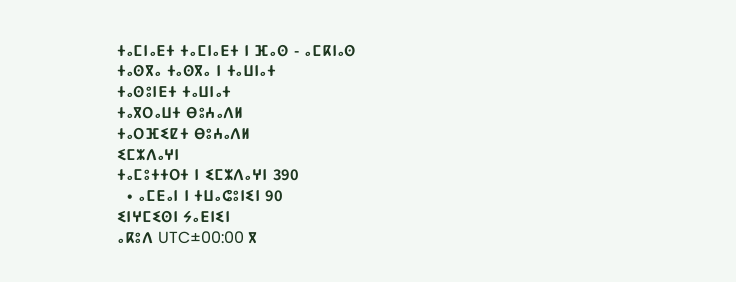ⵜⴰⵎⵏⴰⴹⵜ ⵜⴰⵎⵏⴰⴹⵜ ⵏ ⴼⴰⵙ - ⴰⵎⴽⵏⴰⵙ
ⵜⴰⵙⴳⴰ ⵜⴰⵙⴳⴰ ⵏ ⵜⴰⵡⵏⴰⵜ
ⵜⴰⵙⵓⵏⴹⵜ ⵜⴰⵡⵏⴰⵜ
ⵜⴰⴳⵔⴰⵡⵜ ⴱⵓⵄⴰⴷⵍ
ⵜⴰⵔⴼⵉⵇⵜ ⴱⵓⵄⴰⴷⵍ
ⵉⵎⵣⴷⴰⵖⵏ
ⵜⴰⵎⵓⵜⵜⵔⵜ ⵏ ⵉⵎⵣⴷⴰⵖⵏ 390
  • ⴰⵎⴹⴰⵏ ⵏ ⵜⵡⴰⵛⵓⵏⵉⵏ 90
ⵉⵏⵖⵎⵉⵙⵏ ⵢⴰⴹⵏⵉⵏ
ⴰⴽⵓⴷ UTC±00:00 ⴳ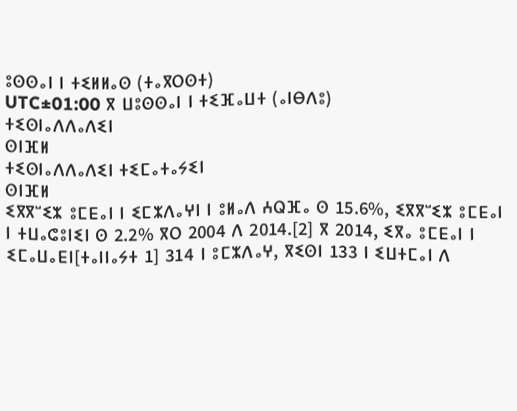ⵓⵙⵙⴰⵏ ⵏ ⵜⵉⵍⵍⴰⵙ (ⵜⴰⴳⵔⵙⵜ)
UTC±01:00 ⴳ ⵡⵓⵙⵙⴰⵏ ⵏ ⵜⵉⴼⴰⵡⵜ (ⴰⵏⴱⴷⵓ)
ⵜⵉⵙⵏⴰⴷⴷⴰⴷⵉⵏ
ⵙⵏⴼⵍ
ⵜⵉⵙⵏⴰⴷⴷⴰⴷⵉⵏ ⵜⵉⵎⴰⵜⴰⵢⵉⵏ
ⵙⵏⴼⵍ
ⵉⴳⴳⵯⵉⵣ ⵓⵎⴹⴰⵏ ⵏ ⵉⵎⵣⴷⴰⵖⵏ ⵏ ⵓⵍⴰⴷ ⵄⵕⴼⴰ ⵙ 15.6%, ⵉⴳⴳⵯⵉⵣ ⵓⵎⴹⴰⵏ ⵏ ⵜⵡⴰⵛⵓⵏⵉⵏ ⵙ 2.2% ⴳⵔ 2004 ⴷ 2014.[2] ⴳ 2014, ⵉⴳⴰ ⵓⵎⴹⴰⵏ ⵏ ⵉⵎⴰⵡⴰⴹⵏ[ⵜⴰⵏⵏⴰⵢⵜ 1] 314 ⵏ ⵓⵎⵣⴷⴰⵖ, ⴳⵉⵙⵏ 133 ⵏ ⵉⵡⵜⵎⴰⵏ ⴷ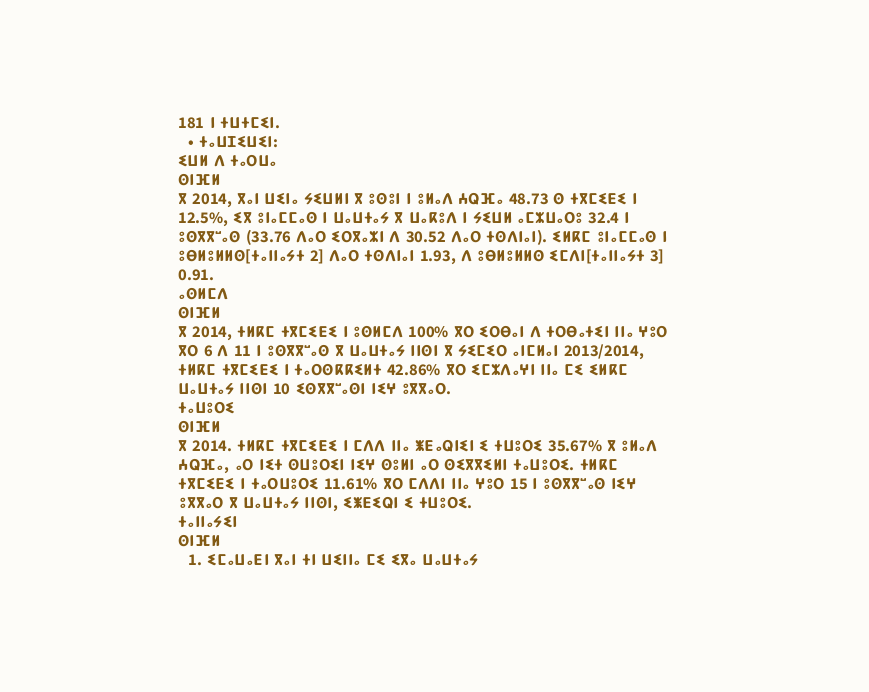181 ⵏ ⵜⵡⵜⵎⵉⵏ.
  • ⵜⴰⵡⵊⵉⵡⵉⵏ:
ⵉⵡⵍ ⴷ ⵜⴰⵔⵡⴰ
ⵙⵏⴼⵍ
ⴳ 2014, ⴳⴰⵏ ⵡⵉⵏⴰ ⵢⵉⵡⵍⵏ ⴳ ⵓⵙⵓⵏ ⵏ ⵓⵍⴰⴷ ⵄⵕⴼⴰ 48.73 ⵙ ⵜⴳⵎⵉⴹⵉ ⵏ 12.5%, ⵉⴳ ⵓⵏⴰⵎⵎⴰⵙ ⵏ ⵡⴰⵡⵜⴰⵢ ⴳ ⵡⴰⴽⵓⴷ ⵏ ⵢⵉⵡⵍ ⴰⵎⵣⵡⴰⵔⵓ 32.4 ⵏ ⵓⵙⴳⴳⵯⴰⵙ (33.76 ⴷⴰⵔ ⵉⵔⴳⴰⵣⵏ ⴷ 30.52 ⴷⴰⵔ ⵜⵙⴷⵏⴰⵏ). ⵉⵍⴽⵎ ⵓⵏⴰⵎⵎⴰⵙ ⵏ ⵓⴱⵍⵓⵍⵍⵙ[ⵜⴰⵏⵏⴰⵢⵜ 2] ⴷⴰⵔ ⵜⵙⴷⵏⴰⵏ 1.93, ⴷ ⵓⴱⵍⵓⵍⵍⵙ ⵉⵎⴷⵏ[ⵜⴰⵏⵏⴰⵢⵜ 3] 0.91.
ⴰⵙⵍⵎⴷ
ⵙⵏⴼⵍ
ⴳ 2014, ⵜⵍⴽⵎ ⵜⴳⵎⵉⴹⵉ ⵏ ⵓⵙⵍⵎⴷ 100% ⴳⵔ ⵉⵔⴱⴰⵏ ⴷ ⵜⵔⴱⴰⵜⵉⵏ ⵏⵏⴰ ⵖⵓⵔ ⴳⵔ 6 ⴷ 11 ⵏ ⵓⵙⴳⴳⵯⴰⵙ ⴳ ⵡⴰⵡⵜⴰⵢ ⵏⵏⵙⵏ ⴳ ⵢⵉⵎⵉⵔ ⴰⵏⵎⵍⴰⵏ 2013/2014, ⵜⵍⴽⵎ ⵜⴳⵎⵉⴹⵉ ⵏ ⵜⴰⵔⵙⴽⴽⵉⵍⵜ 42.86% ⴳⵔ ⵉⵎⵣⴷⴰⵖⵏ ⵏⵏⴰ ⵎⵉ ⵉⵍⴽⵎ ⵡⴰⵡⵜⴰⵢ ⵏⵏⵙⵏ 10 ⵉⵙⴳⴳⵯⴰⵙⵏ ⵏⵉⵖ ⵓⴳⴳⴰⵔ.
ⵜⴰⵡⵓⵔⵉ
ⵙⵏⴼⵍ
ⴳ 2014. ⵜⵍⴽⵎ ⵜⴳⵎⵉⴹⵉ ⵏ ⵎⴷⴷ ⵏⵏⴰ ⵥⴹⴰⵕⵏⵉⵏ ⵉ ⵜⵡⵓⵔⵉ 35.67% ⴳ ⵓⵍⴰⴷ ⵄⵕⴼⴰ, ⴰⵔ ⵏⵉⵜ ⵙⵡⵓⵔⵉⵏ ⵏⵉⵖ ⵙⵓⵍⵏ ⴰⵔ ⵙⵉⴳⴳⵉⵍⵏ ⵜⴰⵡⵓⵔⵉ. ⵜⵍⴽⵎ ⵜⴳⵎⵉⴹⵉ ⵏ ⵜⴰⵔⵡⵓⵔⵉ 11.61% ⴳⵔ ⵎⴷⴷⵏ ⵏⵏⴰ ⵖⵓⵔ 15 ⵏ ⵓⵙⴳⴳⵯⴰⵙ ⵏⵉⵖ ⵓⴳⴳⴰⵔ ⴳ ⵡⴰⵡⵜⴰⵢ ⵏⵏⵙⵏ, ⵉⵥⴹⵉⵕⵏ ⵉ ⵜⵡⵓⵔⵉ.
ⵜⴰⵏⵏⴰⵢⵉⵏ
ⵙⵏⴼⵍ
  1. ⵉⵎⴰⵡⴰⴹⵏ ⴳⴰⵏ ⵜⵏ ⵡⵉⵏⵏⴰ ⵎⵉ ⵉⴳⴰ ⵡⴰⵡⵜⴰⵢ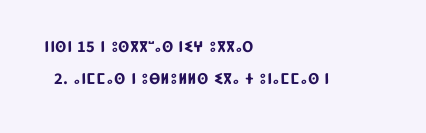ⵏⵏⵙⵏ 15 ⵏ ⵓⵙⴳⴳⵯⴰⵙ ⵏⵉⵖ ⵓⴳⴳⴰⵔ
  2. ⴰⵏⵎⵎⴰⵙ ⵏ ⵓⴱⵍⵓⵍⵍⵙ ⵉⴳⴰ ⵜ ⵓⵏⴰⵎⵎⴰⵙ ⵏ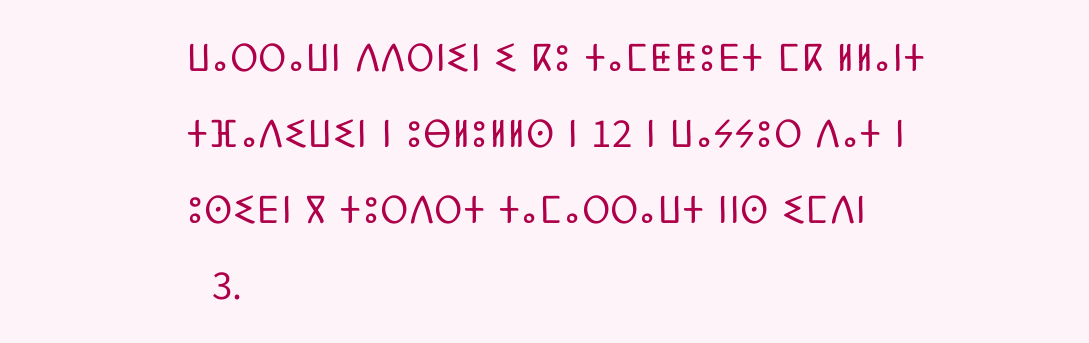ⵡⴰⵔⵔⴰⵡⵏ ⴷⴷⵔⵏⵉⵏ ⵉ ⴽⵓ ⵜⴰⵎⵟⵟⵓⴹⵜ ⵎⴽ ⵍⵍⴰⵏⵜ ⵜⴼⴰⴷⵉⵡⵉⵏ ⵏ ⵓⴱⵍⵓⵍⵍⵙ ⵏ 12 ⵏ ⵡⴰⵢⵢⵓⵔ ⴷⴰⵜ ⵏ ⵓⵙⵉⴹⵏ ⴳ ⵜⵓⵔⴷⵔⵜ ⵜⴰⵎⴰⵔⵔⴰⵡⵜ ⵏⵏⵙ ⵉⵎⴷⵏ
  3.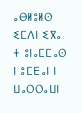ⴰⴱⵍⵓⵍⵙ ⵉⵎⴷⵏ ⵉⴳⴰ ⵜ ⵓⵏⴰⵎⵎⴰⵙ ⵏ ⵓⵎⴹⴰⵏ ⵏ ⵡⴰⵔⵔⴰⵡⵏ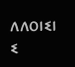ⴷⴷⵔⵏⵉⵏ ⵉ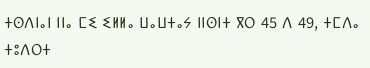ⵜⵙⴷⵏⴰⵏ ⵏⵏⴰ ⵎⵉ ⵉⵍⵍⴰ ⵡⴰⵡⵜⴰⵢ ⵏⵏⵙⵏⵜ ⴳⵔ 45 ⴷ 49, ⵜⵎⴷⴰ ⵜⵓⴷⵔⵜ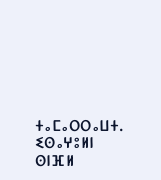ⵜⴰⵎⴰⵔⵔⴰⵡⵜ.
ⵉⵙⴰⵖⵓⵍⵏ
ⵙⵏⴼⵍ